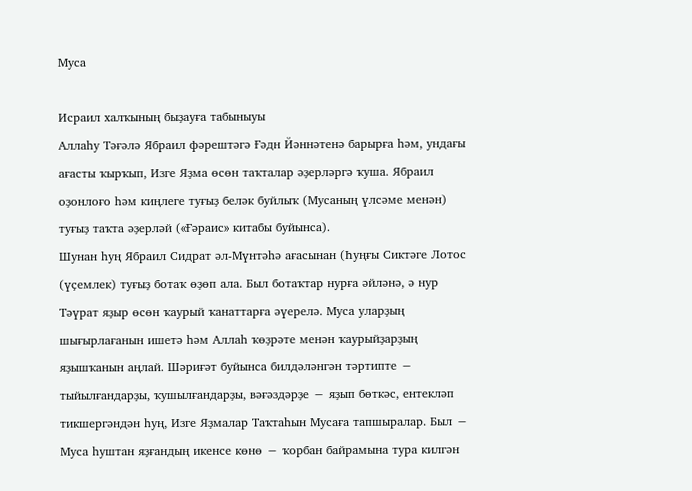Муса

Исраил халҡының быҙауға табыныуы
Аллаһу Тәғәлә Ябраил фәрештәгә Ғәдн Йәннәтенә барырға һәм, ундағы ағасты ҡырҡып, Изге Яҙма өсөн таҡталар әҙерләргә ҡуша. Ябраил оҙонлоғо һәм киңлеге туғыҙ беләк буйлыҡ (Мусаның үлсәме менән) туғыҙ таҡта әҙерләй («Ғәраис» китабы буйынса).
Шунан һуң Ябраил Сидрат әл-Мүнтәһә ағасынан (Һуңғы Сиктәге Лотос (үҫемлек) туғыҙ ботаҡ өҙөп ала. Был ботаҡтар нурға әйләнә, ә нур Тәүрат яҙыр өсөн ҡаурый ҡанаттарға әүерелә. Муса уларҙың шығырлағанын ишетә һәм Аллаһ ҡөҙрәте менән ҡаурыйҙарҙың яҙышҡанын аңлай. Шәриғәт буйынса билдәләнгән тәртипте − тыйылғандарҙы, ҡушылғандарҙы, вәғәздәрҙе − яҙып бөткәс, ентекләп тикшергәндән һуң, Изге Яҙмалар Таҡтаһын Мусаға тапшыралар. Был − Муса һуштан яҙғандың икенсе көнө − ҡорбан байрамына тура килгән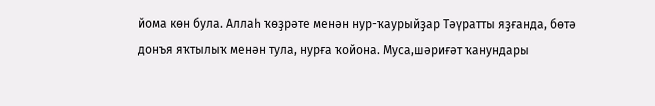йома көн була. Аллаһ ҡөҙрәте менән нур-ҡаурыйҙар Тәүратты яҙғанда, бөтә донъя яҡтылыҡ менән тула, нурға ҡойона. Муса,шәриғәт ҡанундары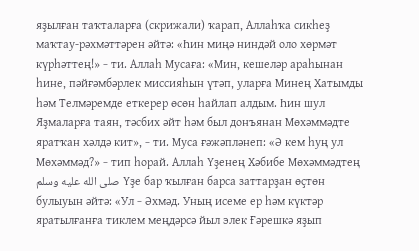яҙылған таҡталарға (скрижали) ҡарап, Аллаһҡа сикһеҙ маҡтау-рәхмәттәрен әйтә: «Һин миңә ниндәй оло хөрмәт күрһәттең!» − ти. Аллаһ Мусаға: «Мин, кешеләр араһынан һине, пәйғәмбәрлек миссияһын үтәп, уларға Минең Хатымды һәм Телмәремде еткерер өсөн һайлап алдым. Һин шул Яҙмаларға таян, тәсбих әйт һәм был донъянан Мөхәммәдте яратҡан хәлдә кит», − ти. Муса ғәжәпләнеп: «Ә кем һуң ул Мөхәммәд?» − тип һорай. Аллаһ Үҙенең Хәбибе Мөхәммәдтең صلى الله عليه وسلم Үҙе бар ҡылған барса заттарҙан өҫтөн булыуын әйтә: «Ул − Әхмәд. Уның исеме ер һәм күктәр яратылғанға тиклем меңдәрсә йыл элек Ғәрешкә яҙып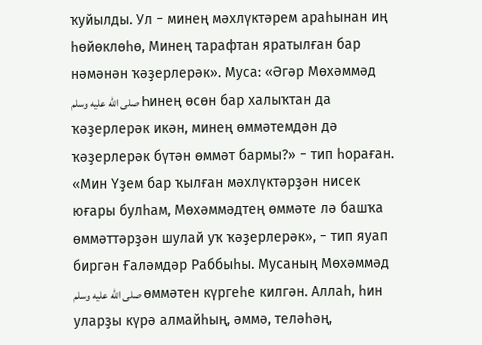ҡуйылды. Ул − минең мәхлүктәрем араһынан иң һөйөклөһө, Минең тарафтан яратылған бар нәмәнән ҡәҙерлерәк». Муса: «Әгәр Мөхәммәд صلى الله عليه وسلم Һинең өсөн бар халыҡтан да ҡәҙерлерәк икән, минең өммәтемдән дә ҡәҙерлерәк бүтән өммәт бармы?» − тип һораған. «Мин Үҙем бар ҡылған мәхлүктәрҙән нисек юғары булһам, Мөхәммәдтең өммәте лә башҡа өммәттәрҙән шулай уҡ ҡәҙерлерәк», − тип яуап биргән Ғаләмдәр Раббыһы. Мусаның Мөхәммәд صلى الله عليه وسلم өммәтен күргеһе килгән. Аллаһ, һин уларҙы күрә алмайһың, әммә, теләһәң,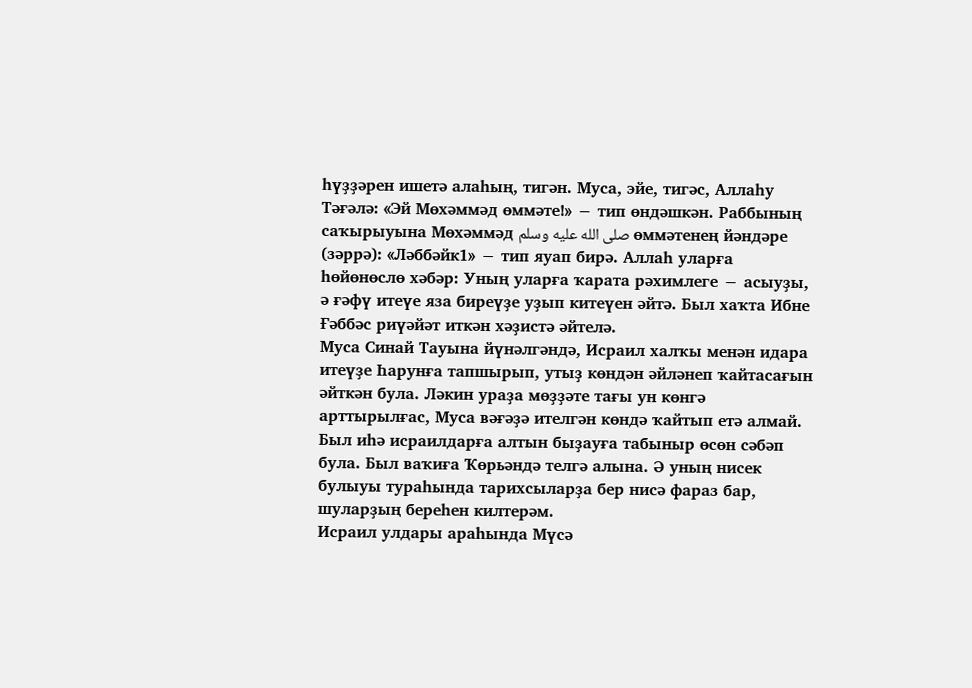һүҙҙәрен ишетә алаһың, тигән. Муса, эйе, тигәс, Аллаһу Тәғәлә: «Эй Мөхәммәд өммәте!» − тип өндәшкән. Раббының саҡырыуына Мөхәммәд صلى الله عليه وسلم өммәтенең йәндәре (зәррә): «Ләббәйк1» − тип яуап бирә. Аллаһ уларға һөйөнөслө хәбәр: Уның уларға ҡарата рәхимлеге − асыуҙы, ә ғәфү итеүе яза биреүҙе уҙып китеүен әйтә. Был хаҡта Ибне Ғәббәс риүәйәт иткән хәҙистә әйтелә.
Муса Синай Тауына йүнәлгәндә, Исраил халҡы менән идара итеүҙе Һарунға тапшырып, утыҙ көндән әйләнеп ҡайтасағын әйткән була. Ләкин ураҙа мөҙҙәте тағы ун көнгә арттырылғас, Муса вәғәҙә ителгән көндә ҡайтып етә алмай. Был иһә исраилдарға алтын быҙауға табыныр өсөн сәбәп була. Был ваҡиға Ҡөрьәндә телгә алына. Ә уның нисек булыуы тураһында тарихсыларҙа бер нисә фараз бар, шуларҙың береһен килтерәм.
Исраил улдары араһында Мүсә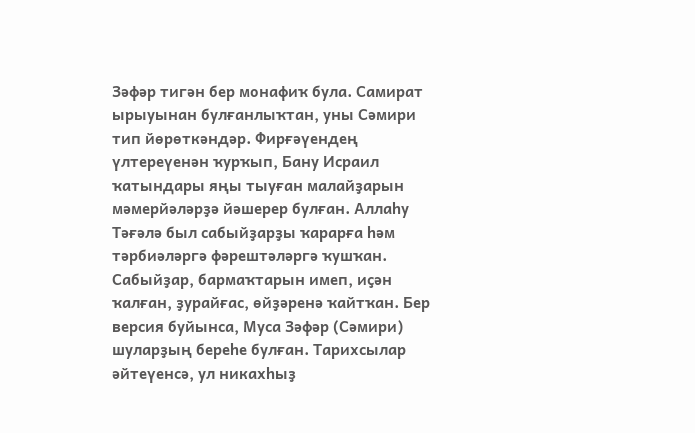Зәфәр тигән бер монафиҡ була. Самират ырыуынан булғанлыҡтан, уны Сәмири тип йөрөткәндәр. Фирғәүендең үлтереүенән ҡурҡып, Бану Исраил ҡатындары яңы тыуған малайҙарын мәмерйәләрҙә йәшерер булған. Аллаһу Тәғәлә был сабыйҙарҙы ҡарарға һәм тәрбиәләргә фәрештәләргә ҡушҡан. Сабыйҙар, бармаҡтарын имеп, иҫән ҡалған, ҙурайғас, өйҙәренә ҡайтҡан. Бер версия буйынса, Муса Зәфәр (Сәмири) шуларҙың береһе булған. Тарихсылар әйтеүенсә, ул никахһыҙ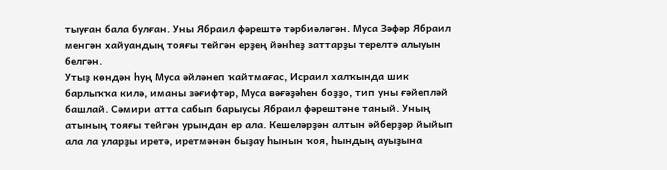тыуған бала булған. Уны Ябраил фәрештә тәрбиәләгән. Муса Зәфәр Ябраил менгән хайуандың тояғы тейгән ерҙең йәнһеҙ заттарҙы терелтә алыуын белгән.
Утыҙ көндән һуң Муса әйләнеп ҡайтмағас, Исраил халҡында шик барлыҡҡа килә, иманы зәғифтәр, Муса вәғәҙәһен боҙҙо, тип уны ғәйепләй башлай. Сәмири атта сабып барыусы Ябраил фәрештәне таный. Уның атының тояғы тейгән урындан ер ала. Кешеләрҙән алтын әйберҙәр йыйып ала ла уларҙы иретә, иретмәнән быҙау һынын ҡоя, һындың ауыҙына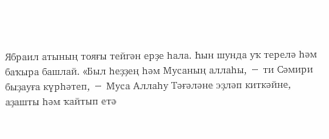Ябраил атының тояғы тейгән ерҙе һала. Һын шунда уҡ терелә һәм баҡыра башлай. «Был һеҙҙең һәм Мусаның аллаһы, − ти Сәмири быҙауға күрһәтеп, − Муса Аллаһу Тәғәләне эҙләп киткәйне, аҙашты һәм ҡайтып етә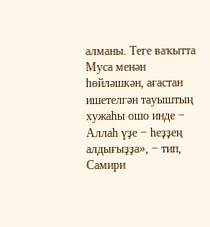алманы. Теге ваҡытта Муса менән һөйләшкән, ағастан ишетелгән тауыштың хужаһы ошо инде − Аллаһ үҙе − һеҙҙең алдығыҙҙа», − тип, Самири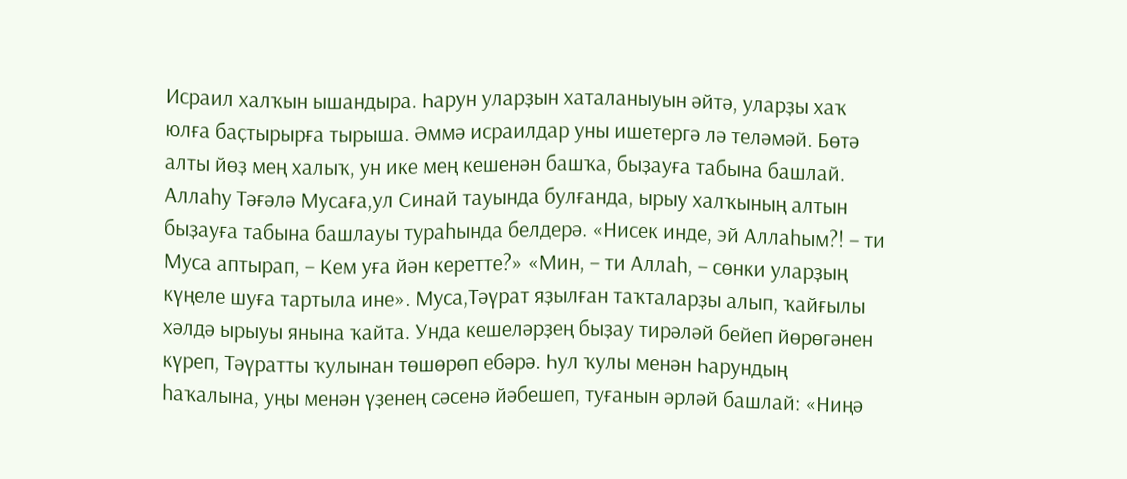Исраил халҡын ышандыра. Һарун уларҙын хаталаныуын әйтә, уларҙы хаҡ юлға баҫтырырға тырыша. Әммә исраилдар уны ишетергә лә теләмәй. Бөтә алты йөҙ мең халыҡ, ун ике мең кешенән башҡа, быҙауға табына башлай.
Аллаһу Тәғәлә Мусаға,ул Синай тауында булғанда, ырыу халҡының алтын быҙауға табына башлауы тураһында белдерә. «Нисек инде, эй Аллаһым?! − ти Муса аптырап, − Кем уға йән керетте?» «Мин, − ти Аллаһ, − сөнки уларҙың күңеле шуға тартыла ине». Муса,Тәүрат яҙылған таҡталарҙы алып, ҡайғылы хәлдә ырыуы янына ҡайта. Унда кешеләрҙең быҙау тирәләй бейеп йөрөгәнен күреп, Тәүратты ҡулынан төшөрөп ебәрә. Һул ҡулы менән Һарундың һаҡалына, уңы менән үҙенең сәсенә йәбешеп, туғанын әрләй башлай: «Ниңә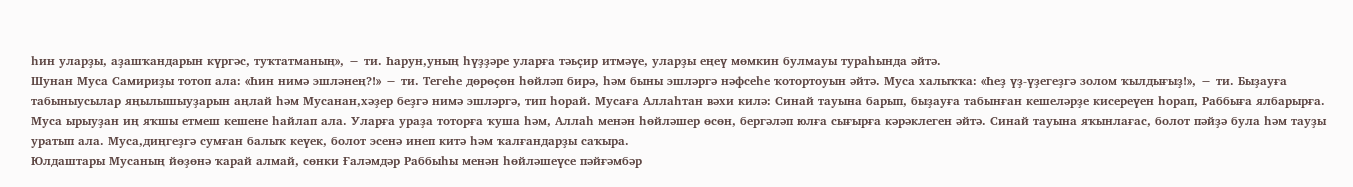һин уларҙы, аҙашҡандарын күргәс, туҡтатманың», − ти. Һарун,уның һүҙҙәре уларға тәьҫир итмәүе, уларҙы еңеү мөмкин булмауы тураһында әйтә.
Шунан Муса Самириҙы тотоп ала: «Һин нимә эшләнең?!» − ти. Тегеһе дөрөҫөн һөйләп бирә, һәм быны эшләргә нәфсеһе ҡотортоуын әйтә. Муса халыҡҡа: «Һеҙ үҙ-үҙегеҙгә золом ҡылдығыҙ!», − ти. Быҙауға табыныусылар яңылышыуҙарын аңлай һәм Мусанан,хәҙер беҙгә нимә эшләргә, тип һорай. Мусаға Аллаһтан вәхи килә: Синай тауына барып, быҙауға табынған кешеләрҙе кисереүен һорап, Раббыға ялбарырға.
Муса ырыуҙан иң яҡшы етмеш кешене һайлап ала. Уларға ураҙа тоторға ҡуша һәм, Аллаһ менән һөйләшер өсөн, бергәләп юлға сығырға кәрәклеген әйтә. Синай тауына яҡынлағас, болот пәйҙә була һәм тауҙы уратып ала. Муса,диңгеҙгә сумған балыҡ кеүек, болот эсенә инеп китә һәм ҡалғандарҙы саҡыра.
Юлдаштары Мусаның йөҙөнә ҡарай алмай, сөнки Ғаләмдәр Раббыһы менән һөйләшеүсе пәйғәмбәр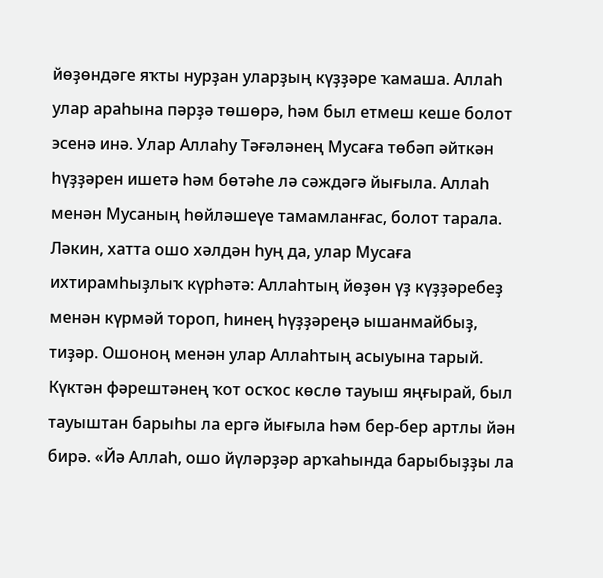йөҙөндәге яҡты нурҙан уларҙың күҙҙәре ҡамаша. Аллаһ улар араһына пәрҙә төшөрә, һәм был етмеш кеше болот эсенә инә. Улар Аллаһу Тәғәләнең Мусаға төбәп әйткән һүҙҙәрен ишетә һәм бөтәһе лә сәждәгә йығыла. Аллаһ менән Мусаның һөйләшеүе тамамланғас, болот тарала. Ләкин, хатта ошо хәлдән һуң да, улар Мусаға ихтирамһыҙлыҡ күрһәтә: Аллаһтың йөҙөн үҙ күҙҙәребеҙ менән күрмәй тороп, һинең һүҙҙәреңә ышанмайбыҙ, тиҙәр. Ошоноң менән улар Аллаһтың асыуына тарый. Күктән фәрештәнең ҡот осҡос көслө тауыш яңғырай, был тауыштан барыһы ла ергә йығыла һәм бер-бер артлы йән бирә. «Йә Аллаһ, ошо йүләрҙәр арҡаһында барыбыҙҙы ла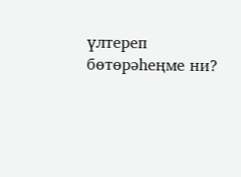үлтереп бөтөрәһеңме ни?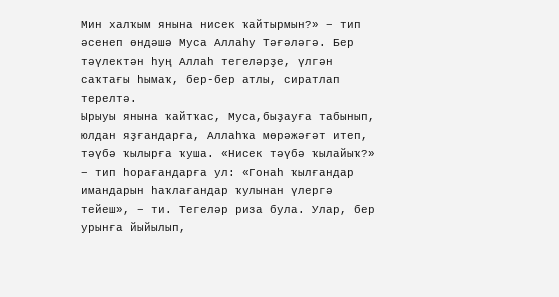Мин халҡым янына нисек ҡайтырмын?» − тип әсенеп өндәшә Муса Аллаһу Тәғәләгә. Бер тәүлектән һуң Аллаһ тегеләрҙе, үлгән саҡтағы һымаҡ, бер-бер атлы, сиратлап терелтә.
Ырыуы янына ҡайтҡас, Муса,быҙауға табынып, юлдан яҙғандарға, Аллаһҡа мөрәжәғәт итеп, тәүбә ҡылырға ҡуша. «Нисек тәүбә ҡылайыҡ?» − тип һорағандарға ул: «Гонаһ ҡылғандар имандарын һаҡлағандар ҡулынан үлергә тейеш», − ти. Тегеләр риза була. Улар, бер урынға йыйылып,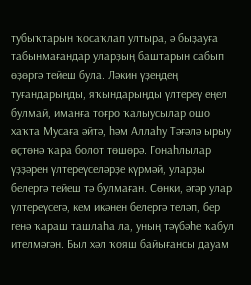тубыҡтарын ҡосаҡлап ултыра, ә быҙауға табынмағандар уларҙың баштарын сабып өҙөргә тейеш була. Ләкин үҙеңдең туғандарыңды, яҡындарыңды үлтереү еңел булмай, иманға тоғро ҡалыусылар ошо хаҡта Мусаға әйтә, һәм Аллаһу Тәғәлә ырыу өҫтөнә ҡара болот төшөрә. Гонаһлылар үҙҙәрен үлтереүселәрҙе күрмәй, уларҙы белергә тейеш тә булмаған. Сөнки, әгәр улар үлтереүсегә, кем икәнен белергә теләп, бер генә ҡараш ташлаһа ла, уның тәүбәһе ҡабул ителмәгән. Был хәл ҡояш байығансы дауам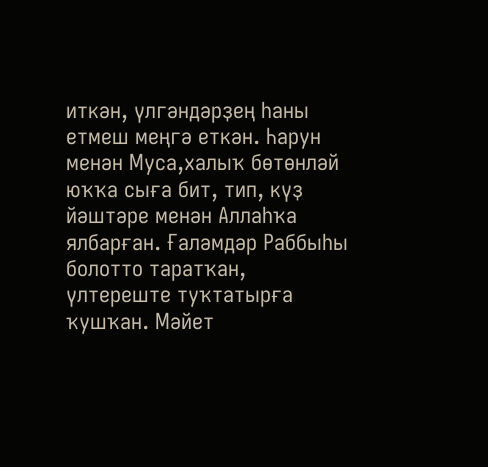иткән, үлгәндәрҙең һаны етмеш меңгә еткән. Һарун менән Муса,халыҡ бөтөнләй юҡҡа сыға бит, тип, күҙ йәштәре менән Аллаһҡа ялбарған. Ғаләмдәр Раббыһы болотто таратҡан, үлтереште туҡтатырға ҡушҡан. Мәйет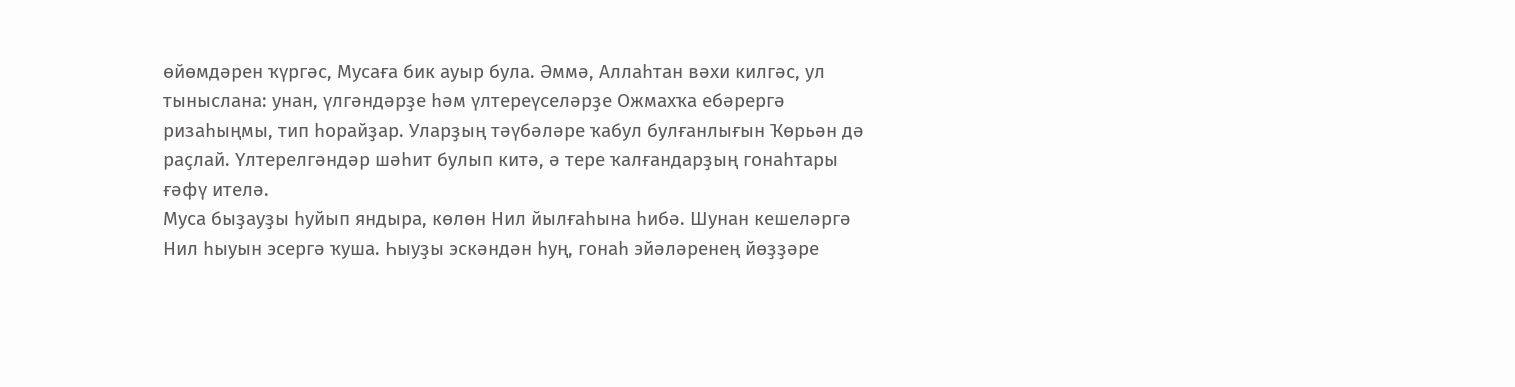өйөмдәрен ҡүргәс, Мусаға бик ауыр була. Әммә, Аллаһтан вәхи килгәс, ул тыныслана: унан, үлгәндәрҙе һәм үлтереүселәрҙе Ожмахҡа ебәрергә ризаһыңмы, тип һорайҙар. Уларҙың тәүбәләре ҡабул булғанлығын Ҡөрьән дә раҫлай. Үлтерелгәндәр шәһит булып китә, ә тере ҡалғандарҙың гонаһтары ғәфү ителә.
Муса быҙауҙы һуйып яндыра, көлөн Нил йылғаһына һибә. Шунан кешеләргә Нил һыуын эсергә ҡуша. Һыуҙы эскәндән һуң, гонаһ эйәләренең йөҙҙәре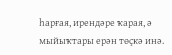һарғая, ирендәре ҡарая, ә мыйыҡтары ерән төҫкә инә.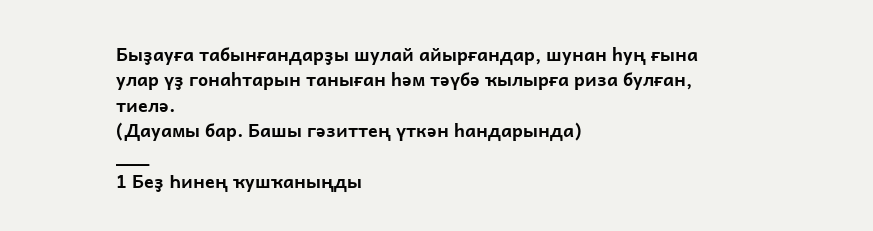Быҙауға табынғандарҙы шулай айырғандар, шунан һуң ғына улар үҙ гонаһтарын таныған һәм тәүбә ҡылырға риза булған, тиелә.
(Дауамы бар. Башы гәзиттең үткән һандарында)
___
1 Беҙ Һинең ҡушҡаныңды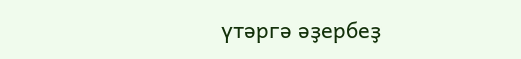үтәргә әҙербеҙ